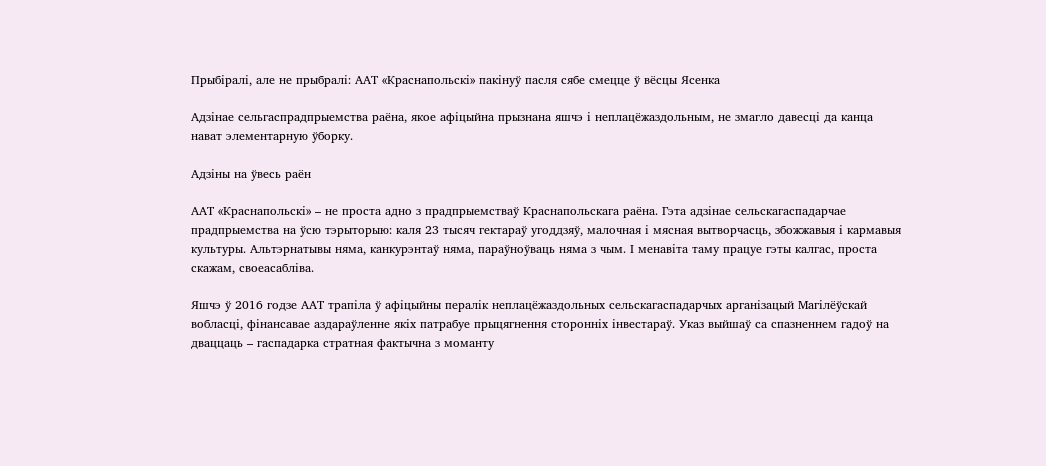Прыбіралі, але не прыбралі: ААТ «Краснапольскі» пакінуў пасля сябе смецце ў вёсцы Ясенка

Адзінае сельгаспрадпрыемства раёна, якое афіцыйна прызнана яшчэ і неплацёжаздольным, не змагло давесці да канца нават элементарную ўборку.

Адзіны на ўвесь раён

ААТ «Краснапольскі» – не проста адно з прадпрыемстваў Краснапольскага раёна. Гэта адзінае сельскагаспадарчае прадпрыемства на ўсю тэрыторыю: каля 23 тысяч гектараў угоддзяў, малочная і мясная вытворчасць, збожжавыя і кармавыя культуры. Альтэрнатывы няма, канкурэнтаў няма, параўноўваць няма з чым. І менавіта таму працуе гэты калгас, проста скажам, своеасабліва.

Яшчэ ў 2016 годзе ААТ трапіла ў афіцыйны пералік неплацёжаздольных сельскагаспадарчых арганізацый Магілёўскай вобласці, фінансавае аздараўленне якіх патрабуе прыцягнення сторонніх інвестараў. Указ выйшаў са спазненнем гадоў на дваццаць – гаспадарка стратная фактычна з моманту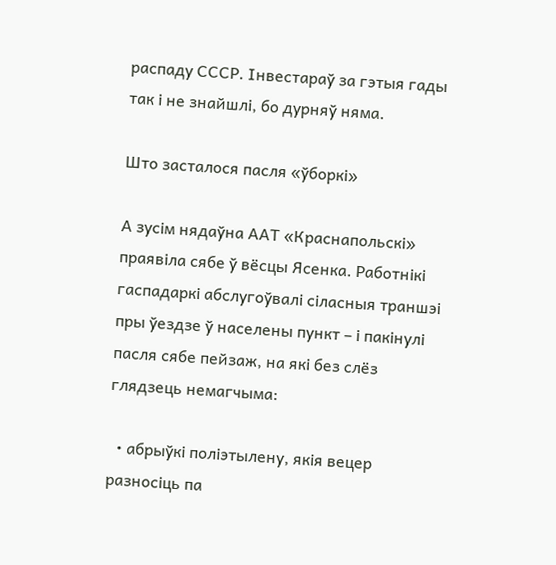распаду СССР. Інвестараў за гэтыя гады так і не знайшлі, бо дурняў няма.

Што засталося пасля «ўборкі»

А зусім нядаўна ААТ «Краснапольскі» праявіла сябе ў вёсцы Ясенка. Работнікі гаспадаркі абслугоўвалі сіласныя траншэі пры ўездзе ў населены пункт – і пакінулі пасля сябе пейзаж, на які без слёз глядзець немагчыма:

  • абрыўкі поліэтылену, якія вецер разносіць па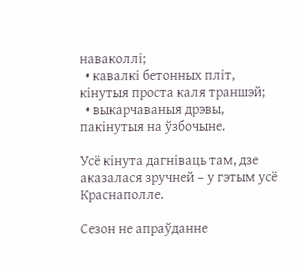наваколлі;
  • кавалкі бетонных пліт, кінутыя проста каля траншэй;
  • выкарчаваныя дрэвы, пакінутыя на ўзбочыне.

Усё кінута дагніваць там, дзе аказалася зручней – у гэтым усё Краснаполле.

Сезон не апраўданне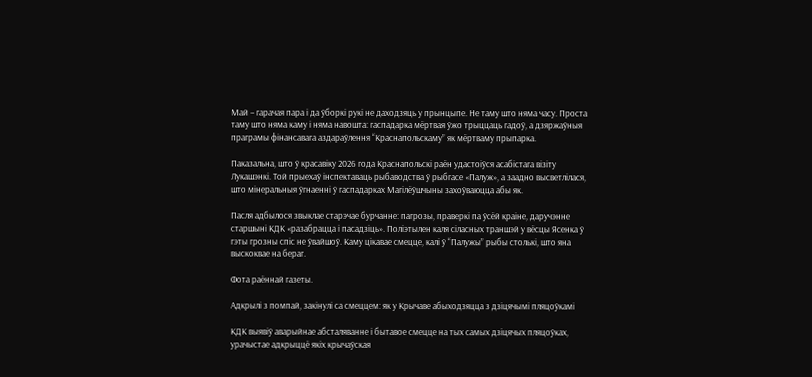Май – гарачая пара і да ўборкі рукі не даходзяць у прынцыпе. Не таму што няма часу. Проста таму што няма каму і няма навошта: гаспадарка мёртвая ўжо трыццаць гадоў, а дзяржаўныя праграмы фінансавага аздараўлення “Краснапольскаму” як мёртваму прыпарка.

Паказальна, што ў красавіку 2026 года Краснапольскі раён удастоіўся асабістага візіту Лукашэнкі. Той прыехаў інспектаваць рыбаводства ў рыбгасе «Палуж», а заадно высветлілася, што мінеральныя ўгнаенні ў гаспадарках Магілёўшчыны захоўваюцца абы як.

Пасля адбылося звыклае старэчае бурчанне: пагрозы, праверкі па ўсёй краіне, даручэнне старшыні КДК «разабрацца і пасадзіць». Поліэтылен каля сіласных траншэй у вёсцы Ясенка ў гэты грозны спіс не ўвайшоў. Каму цікавае смецце, калі ў “Палужы” рыбы столькі, што яна выскоквае на бераг.

Фота раённай газеты.

Адкрылі з помпай, закінулі са смеццем: як у Крычаве абыходзяцца з дзіцячымі пляцоўкамі

КДК выявіў аварыйнае абсталяванне і бытавое смецце на тых самых дзіцячых пляцоўках, урачыстае адкрыццё якіх крычаўская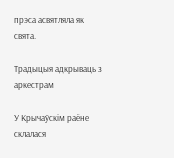прэса асвятляла як свята.

Традыцыя адкрываць з аркестрам

У Крычаўскім раёне склалася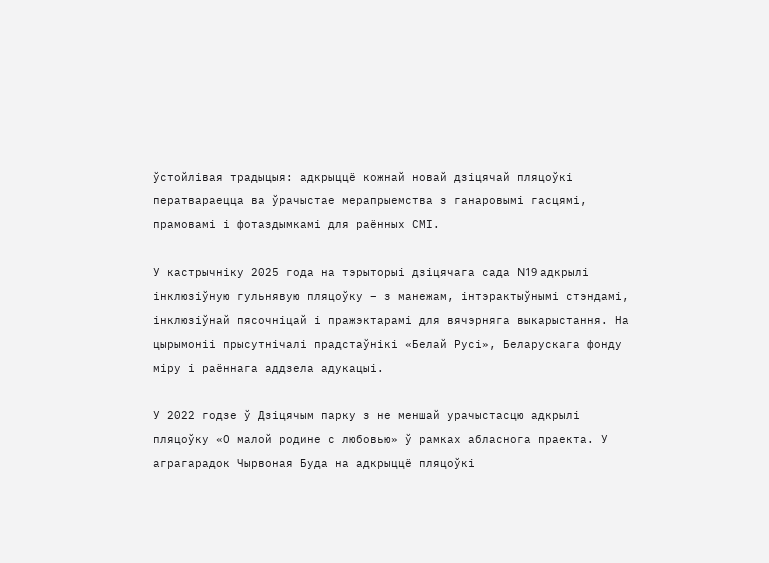ўстойлівая традыцыя: адкрыццё кожнай новай дзіцячай пляцоўкі ператвараецца ва ўрачыстае мерапрыемства з ганаровымі гасцямі, прамовамі і фотаздымкамі для раённых СМІ.

У кастрычніку 2025 года на тэрыторыі дзіцячага сада N19 адкрылі інклюзіўную гульнявую пляцоўку – з манежам, інтэрактыўнымі стэндамі, інклюзіўнай пясочніцай і пражэктарамі для вячэрняга выкарыстання. На цырымоніі прысутнічалі прадстаўнікі «Белай Русі», Беларускага фонду міру і раённага аддзела адукацыі.

У 2022 годзе ў Дзіцячым парку з не меншай урачыстасцю адкрылі пляцоўку «О малой родине с любовью» ў рамках абласнога праекта. У аграгарадок Чырвоная Буда на адкрыццё пляцоўкі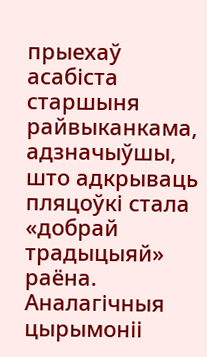прыехаў асабіста старшыня райвыканкама, адзначыўшы, што адкрываць пляцоўкі стала «добрай традыцыяй» раёна. Аналагічныя цырымоніі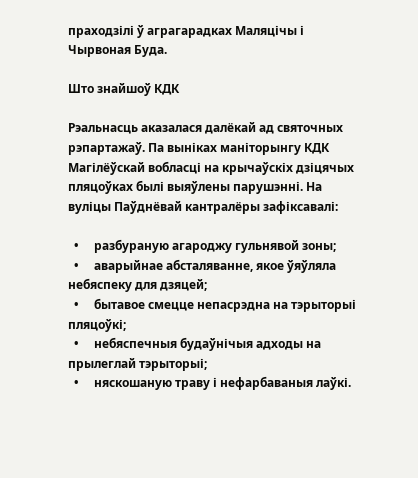праходзілі ў аграгарадках Маляцічы і Чырвоная Буда.

Што знайшоў КДК

Рэальнасць аказалася далёкай ад святочных рэпартажаў. Па выніках маніторынгу КДК Магілёўскай вобласці на крычаўскіх дзіцячых пляцоўках былі выяўлены парушэнні. На вуліцы Паўднёвай кантралёры зафіксавалі:

  •     разбураную агароджу гульнявой зоны;
  •     аварыйнае абсталяванне, якое ўяўляла небяспеку для дзяцей;
  •     бытавое смецце непасрэдна на тэрыторыі пляцоўкі;
  •     небяспечныя будаўнічыя адходы на прылеглай тэрыторыі;
  •     няскошаную траву і нефарбаваныя лаўкі.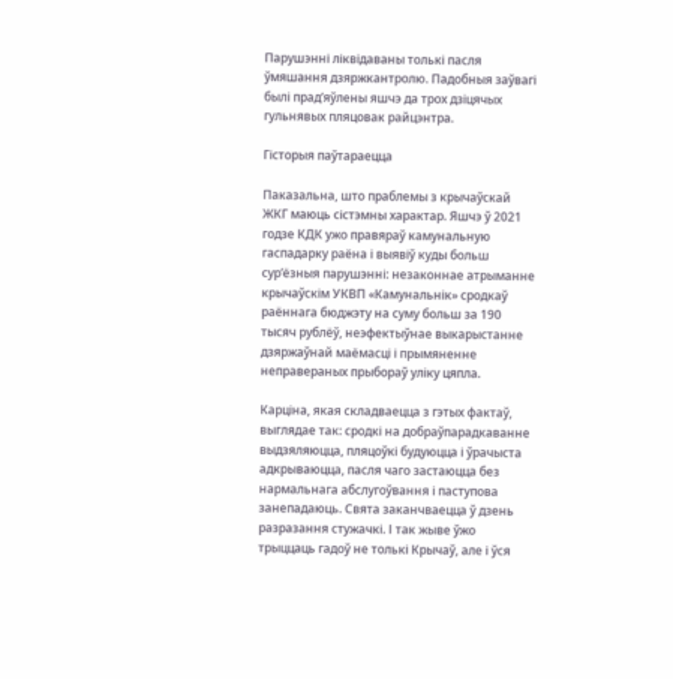Парушэнні ліквідаваны толькі пасля ўмяшання дзяржкантролю. Падобныя заўвагі былі прад’яўлены яшчэ да трох дзіцячых гульнявых пляцовак райцэнтра.

Гісторыя паўтараецца

Паказальна, што праблемы з крычаўскай ЖКГ маюць сістэмны характар. Яшчэ ў 2021 годзе КДК ужо правяраў камунальную гаспадарку раёна і выявіў куды больш сур’ёзныя парушэнні: незаконнае атрыманне крычаўскім УКВП «Камунальнік» сродкаў раённага бюджэту на суму больш за 190 тысяч рублёў, неэфектыўнае выкарыстанне дзяржаўнай маёмасці і прымяненне неправераных прыбораў уліку цяпла.

Карціна, якая складваецца з гэтых фактаў, выглядае так: сродкі на добраўпарадкаванне выдзяляюцца, пляцоўкі будуюцца і ўрачыста адкрываюцца, пасля чаго застаюцца без нармальнага абслугоўвання і паступова занепадаюць. Свята заканчваецца ў дзень разразання стужачкі. І так жыве ўжо трыццаць гадоў не толькі Крычаў, але і ўся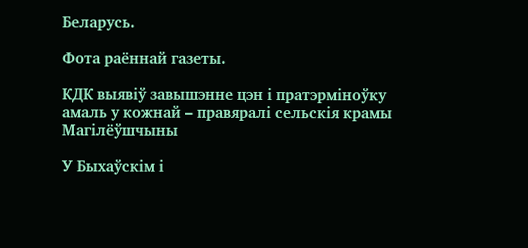Беларусь.

Фота раённай газеты.

КДК выявіў завышэнне цэн і пратэрміноўку амаль у кожнай – правяралі сельскія крамы Магілёўшчыны

У Быхаўскім і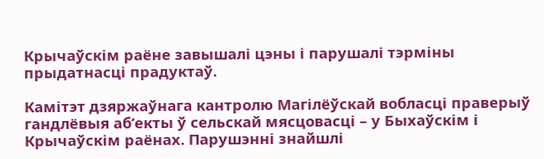Крычаўскім раёне завышалі цэны і парушалі тэрміны прыдатнасці прадуктаў.

Камітэт дзяржаўнага кантролю Магілёўскай вобласці праверыў гандлёвыя аб’екты ў сельскай мясцовасці – у Быхаўскім і Крычаўскім раёнах. Парушэнні знайшлі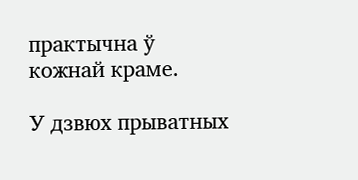практычна ў кожнай краме.

У дзвюх прыватных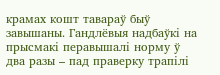крамах кошт тавараў быў завышаны. Гандлёвыя надбаўкі на прысмакі перавышалі норму ў два разы – пад праверку трапілі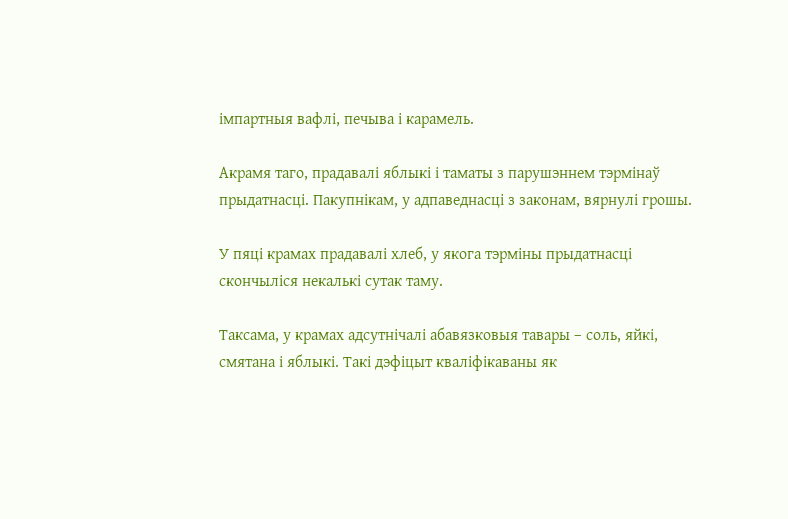імпартныя вафлі, печыва і карамель.

Акрамя таго, прадавалі яблыкі і таматы з парушэннем тэрмінаў прыдатнасці. Пакупнікам, у адпаведнасці з законам, вярнулі грошы.

У пяці крамах прадавалі хлеб, у якога тэрміны прыдатнасці скончыліся некалькі сутак таму.

Таксама, у крамах адсутнічалі абавязковыя тавары – соль, яйкі, смятана і яблыкі. Такі дэфіцыт кваліфікаваны як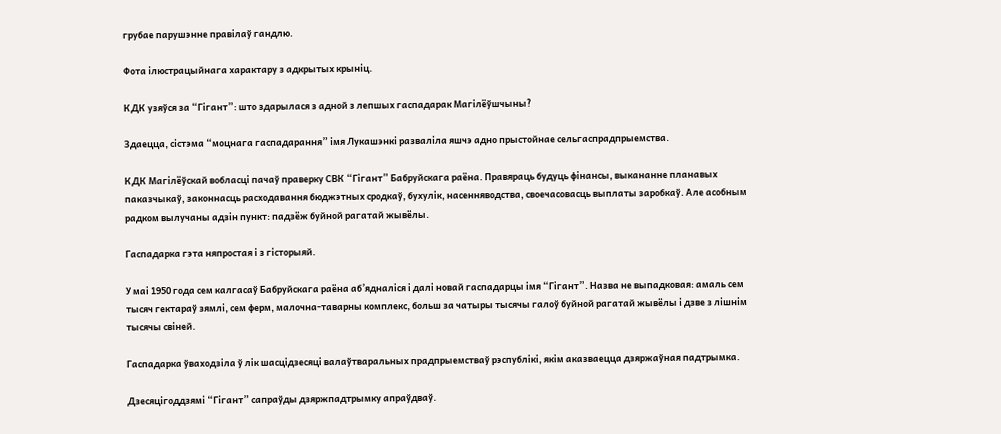грубае парушэнне правілаў гандлю.

Фота ілюстрацыйнага характару з адкрытых крыніц.

КДК узяўся за “Гігант”: што здарылася з адной з лепшых гаспадарак Магілёўшчыны?

Здаецца, сістэма “моцнага гаспадарання” імя Лукашэнкі разваліла яшчэ адно прыстойнае сельгаспрадпрыемства.

КДК Магілёўскай вобласці пачаў праверку СВК “Гігант” Бабруйскага раёна. Правяраць будуць фінансы, выкананне планавых паказчыкаў, законнасць расходавання бюджэтных сродкаў, бухулік, насенняводства, своечасовасць выплаты заробкаў. Але асобным радком вылучаны адзін пункт: падзёж буйной рагатай жывёлы.

Гаспадарка гэта няпростая і з гісторыяй.

У маі 1950 года сем калгасаў Бабруйскага раёна аб’ядналіся і далі новай гаспадарцы імя “Гігант”. Назва не выпадковая: амаль сем тысяч гектараў зямлі, сем ферм, малочна-таварны комплекс, больш за чатыры тысячы галоў буйной рагатай жывёлы і дзве з лішнім тысячы свіней.

Гаспадарка ўваходзіла ў лік шасцідзесяці валаўтваральных прадпрыемстваў рэспублікі, якім аказваецца дзяржаўная падтрымка.

Дзесяцігоддзямі “Гігант” сапраўды дзяржпадтрымку апраўдваў.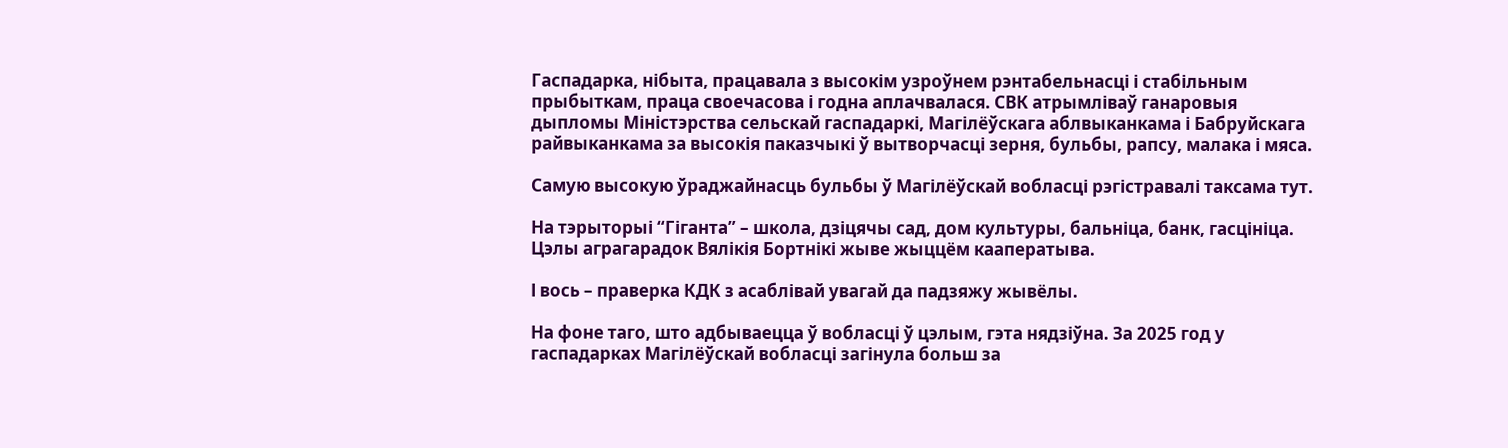Гаспадарка, нібыта, працавала з высокім узроўнем рэнтабельнасці і стабільным прыбыткам, праца своечасова і годна аплачвалася. СВК атрымліваў ганаровыя дыпломы Міністэрства сельскай гаспадаркі, Магілёўскага аблвыканкама і Бабруйскага райвыканкама за высокія паказчыкі ў вытворчасці зерня, бульбы, рапсу, малака і мяса.

Самую высокую ўраджайнасць бульбы ў Магілёўскай вобласці рэгістравалі таксама тут.

На тэрыторыі “Гіганта” – школа, дзіцячы сад, дом культуры, бальніца, банк, гасцініца. Цэлы аграгарадок Вялікія Бортнікі жыве жыццём кааператыва.

І вось – праверка КДК з асаблівай увагай да падзяжу жывёлы.

На фоне таго, што адбываецца ў вобласці ў цэлым, гэта нядзіўна. За 2025 год у гаспадарках Магілёўскай вобласці загінула больш за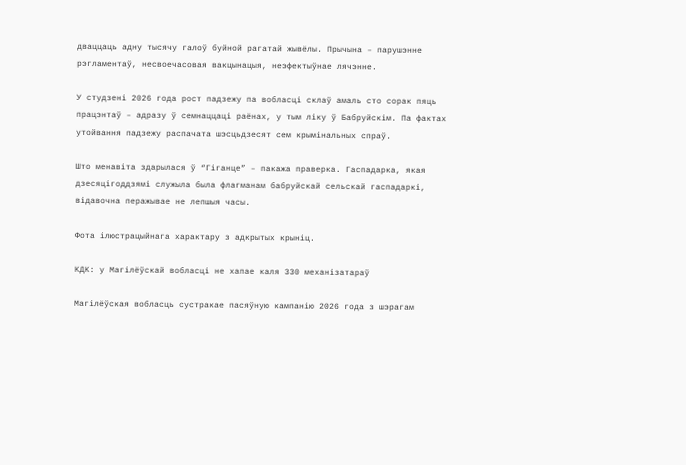дваццаць адну тысячу галоў буйной рагатай жывёлы. Прычына – парушэнне рэгламентаў, несвоечасовая вакцынацыя, неэфектыўнае лячэнне.

У студзені 2026 года рост падзежу па вобласці склаў амаль сто сорак пяць працэнтаў – адразу ў семнаццаці раёнах, у тым ліку ў Бабруйскім. Па фактах утойвання падзежу распачата шэсцьдзесят сем крымінальных спраў.

Што менавіта здарылася ў “Гіганце” – пакажа праверка. Гаспадарка, якая дзесяцігоддзямі служыла была флагманам бабруйскай сельскай гаспадаркі, відавочна перажывае не лепшыя часы.

Фота ілюстрацыйнага характару з адкрытых крыніц.

КДК: у Магілёўскай вобласці не хапае каля 330 механізатараў

Магілёўская вобласць сустракае пасяўную кампанію 2026 года з шэрагам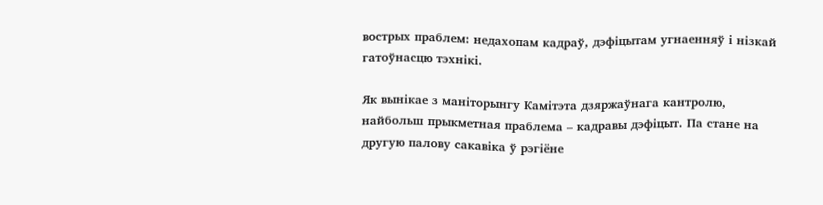вострых праблем: недахопам кадраў, дэфіцытам угнаенняў і нізкай гатоўнасцю тэхнікі.

Як вынікае з маніторынгу Камітэта дзяржаўнага кантролю, найбольш прыкметная праблема – кадравы дэфіцыт. Па стане на другую палову сакавіка ў рэгіёне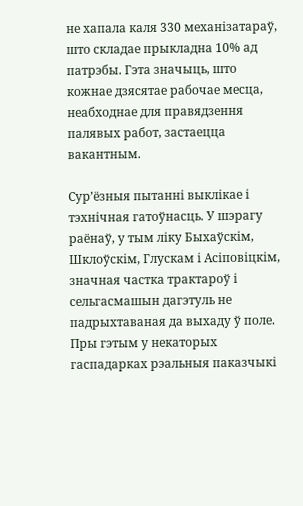не хапала каля 330 механізатараў, што складае прыкладна 10% ад патрэбы. Гэта значыць, што кожнае дзясятае рабочае месца, неабходнае для правядзення палявых работ, застаецца вакантным.

Сур’ёзныя пытанні выклікае і тэхнічная гатоўнасць. У шэрагу раёнаў, у тым ліку Быхаўскім, Шклоўскім, Глускам і Асіповіцкім, значная частка трактароў і сельгасмашын дагэтуль не падрыхтаваная да выхаду ў поле. Пры гэтым у некаторых гаспадарках рэальныя паказчыкі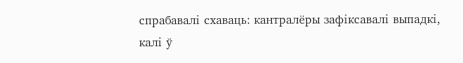спрабавалі схаваць: кантралёры зафіксавалі выпадкі, калі ў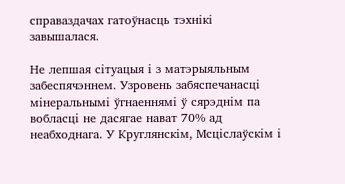справаздачах гатоўнасць тэхнікі завышалася.

Не лепшая сітуацыя і з матэрыяльным забеспячэннем. Узровень забяспечанасці мінеральнымі ўгнаеннямі ў сярэднім па вобласці не дасягае нават 70% ад неабходнага. У Круглянскім, Мсціслаўскім і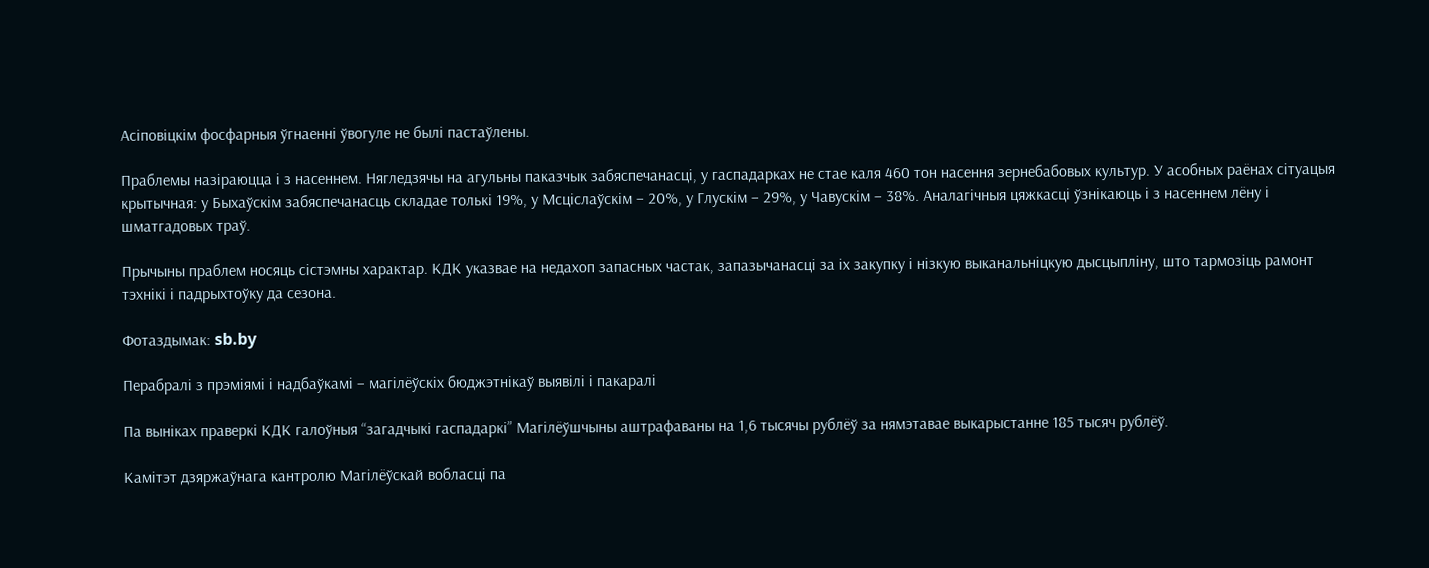Асіповіцкім фосфарныя ўгнаенні ўвогуле не былі пастаўлены.

Праблемы назіраюцца і з насеннем. Нягледзячы на агульны паказчык забяспечанасці, у гаспадарках не стае каля 460 тон насення зернебабовых культур. У асобных раёнах сітуацыя крытычная: у Быхаўскім забяспечанасць складае толькі 19%, у Мсціслаўскім – 20%, у Глускім – 29%, у Чавускім – 38%. Аналагічныя цяжкасці ўзнікаюць і з насеннем лёну і шматгадовых траў.

Прычыны праблем носяць сістэмны характар. КДК указвае на недахоп запасных частак, запазычанасці за іх закупку і нізкую выканальніцкую дысцыпліну, што тармозіць рамонт тэхнікі і падрыхтоўку да сезона.

Фотаздымак: sb.by

Перабралі з прэміямі і надбаўкамі – магілёўскіх бюджэтнікаў выявілі і пакаралі

Па выніках праверкі КДК галоўныя “загадчыкі гаспадаркі” Магілёўшчыны аштрафаваны на 1,6 тысячы рублёў за нямэтавае выкарыстанне 185 тысяч рублёў.

Камітэт дзяржаўнага кантролю Магілёўскай вобласці па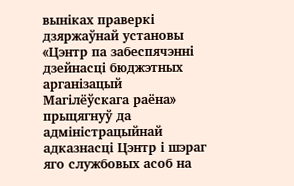выніках праверкі дзяржаўнай установы «Цэнтр па забеспячэнні дзейнасці бюджэтных арганізацый Магілёўскага раёна» прыцягнуў да адміністрацыйнай адказнасці Цэнтр і шэраг яго службовых асоб на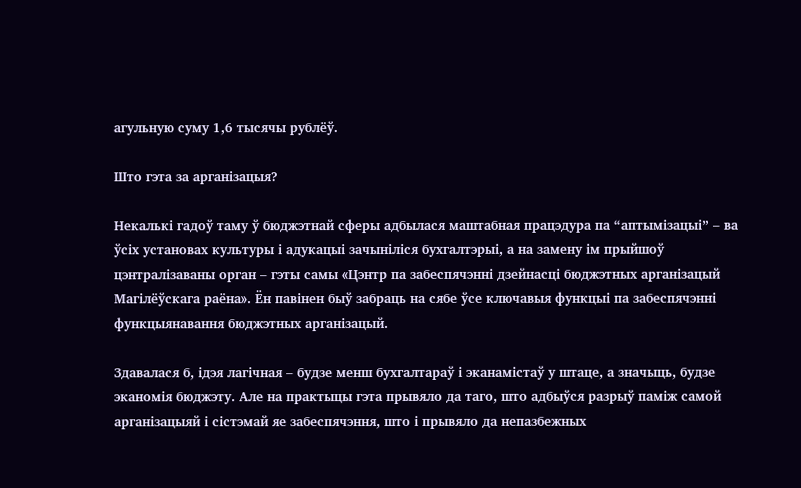агульную суму 1,6 тысячы рублёў.

Што гэта за арганізацыя?

Некалькі гадоў таму ў бюджэтнай сферы адбылася маштабная працэдура па “аптымізацыі” – ва ўсіх установах культуры і адукацыі зачыніліся бухгалтэрыі, а на замену ім прыйшоў цэнтралізаваны орган – гэты самы «Цэнтр па забеспячэнні дзейнасці бюджэтных арганізацый Магілёўскага раёна». Ён павінен быў забраць на сябе ўсе ключавыя функцыі па забеспячэнні функцыянавання бюджэтных арганізацый.

Здавалася б, ідэя лагічная – будзе менш бухгалтараў і эканамістаў у штаце, а значыць, будзе эканомія бюджэту. Але на практыцы гэта прывяло да таго, што адбыўся разрыў паміж самой арганізацыяй і сістэмай яе забеспячэння, што і прывяло да непазбежных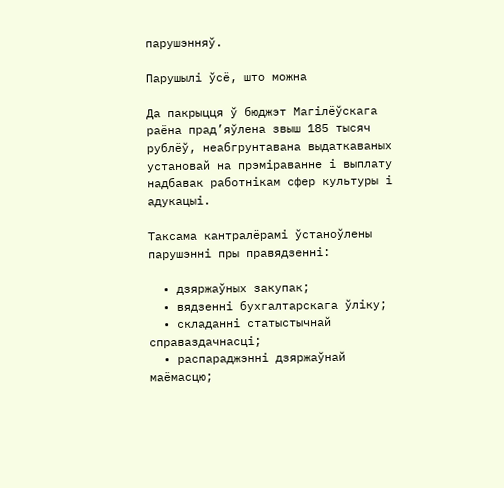парушэнняў.

Парушылі ўсё, што можна

Да пакрыцця ў бюджэт Магілёўскага раёна прад’яўлена звыш 185 тысяч рублёў, неабгрунтавана выдаткаваных установай на прэміраванне і выплату надбавак работнікам сфер культуры і адукацыі.

Таксама кантралёрамі ўстаноўлены парушэнні пры правядзенні:

  • дзяржаўных закупак;
  • вядзенні бухгалтарскага ўліку;
  • складанні статыстычнай справаздачнасці;
  • распараджэнні дзяржаўнай маёмасцю;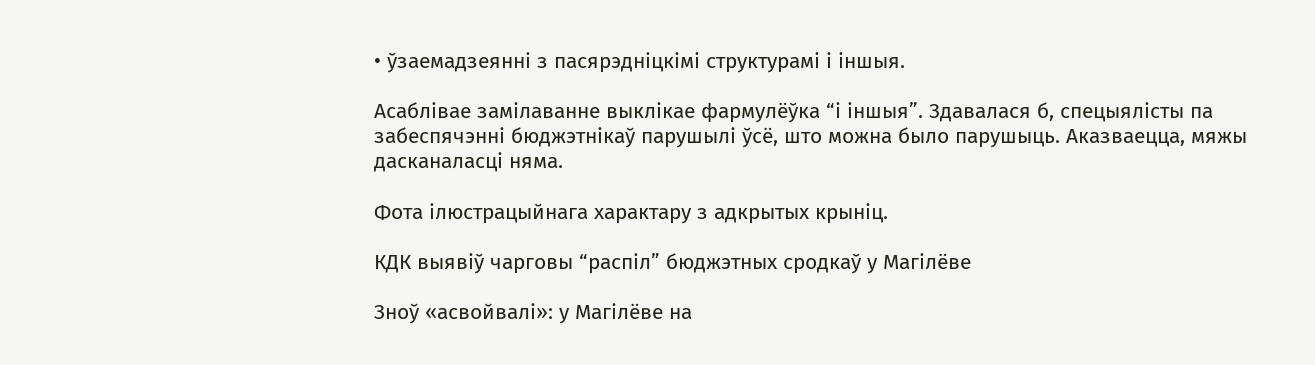• ўзаемадзеянні з пасярэдніцкімі структурамі і іншыя.

Асаблівае замілаванне выклікае фармулёўка “і іншыя”. Здавалася б, спецыялісты па забеспячэнні бюджэтнікаў парушылі ўсё, што можна было парушыць. Аказваецца, мяжы дасканаласці няма.

Фота ілюстрацыйнага характару з адкрытых крыніц.

КДК выявіў чарговы “распіл” бюджэтных сродкаў у Магілёве

Зноў «асвойвалі»: у Магілёве на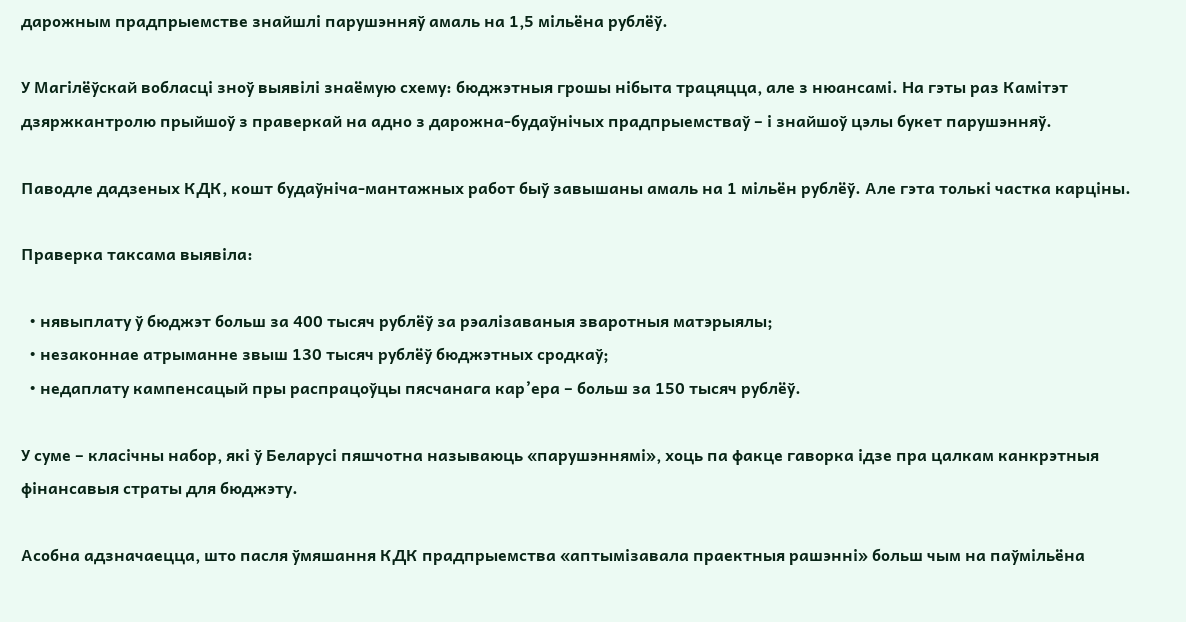дарожным прадпрыемстве знайшлі парушэнняў амаль на 1,5 мільёна рублёў.

У Магілёўскай вобласці зноў выявілі знаёмую схему: бюджэтныя грошы нібыта трацяцца, але з нюансамі. На гэты раз Камітэт дзяржкантролю прыйшоў з праверкай на адно з дарожна-будаўнічых прадпрыемстваў – і знайшоў цэлы букет парушэнняў.

Паводле дадзеных КДК, кошт будаўніча-мантажных работ быў завышаны амаль на 1 мільён рублёў. Але гэта толькі частка карціны.

Праверка таксама выявіла:

  • нявыплату ў бюджэт больш за 400 тысяч рублёў за рэалізаваныя зваротныя матэрыялы;
  • незаконнае атрыманне звыш 130 тысяч рублёў бюджэтных сродкаў;
  • недаплату кампенсацый пры распрацоўцы пясчанага кар’ера – больш за 150 тысяч рублёў.

У суме – класічны набор, які ў Беларусі пяшчотна называюць «парушэннямі», хоць па факце гаворка ідзе пра цалкам канкрэтныя фінансавыя страты для бюджэту.

Асобна адзначаецца, што пасля ўмяшання КДК прадпрыемства «аптымізавала праектныя рашэнні» больш чым на паўмільёна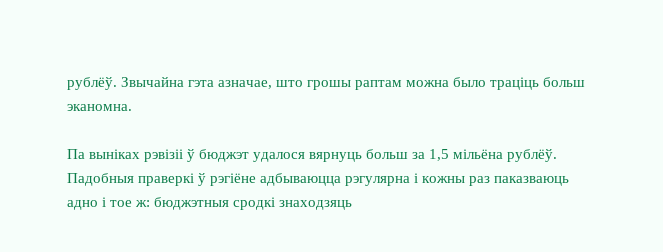рублёў. Звычайна гэта азначае, што грошы раптам можна было траціць больш эканомна.

Па выніках рэвізіі ў бюджэт удалося вярнуць больш за 1,5 мільёна рублёў. Падобныя праверкі ў рэгіёне адбываюцца рэгулярна і кожны раз паказваюць адно і тое ж: бюджэтныя сродкі знаходзяць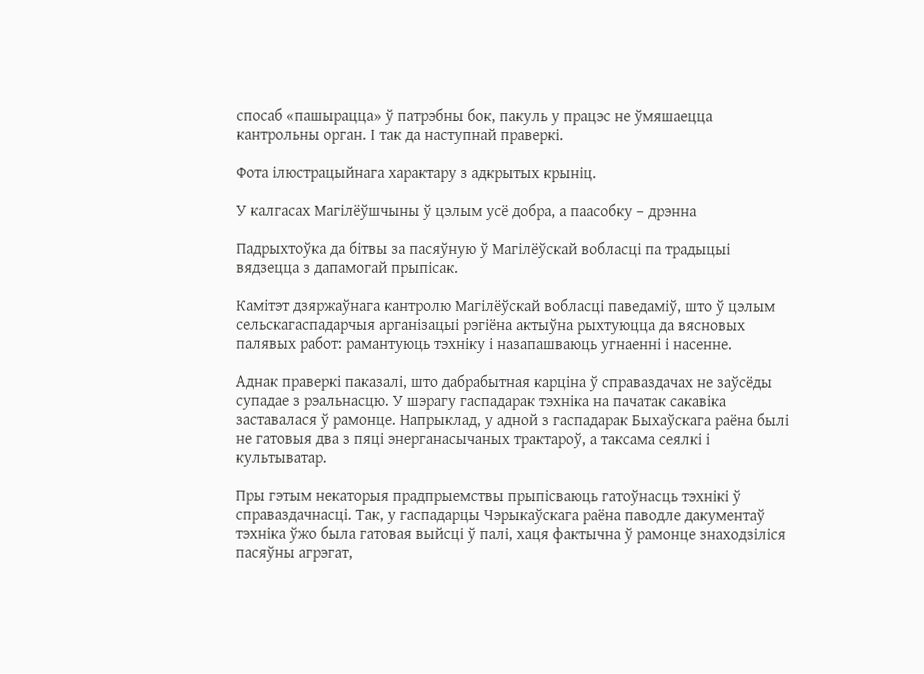спосаб «пашырацца» ў патрэбны бок, пакуль у працэс не ўмяшаецца кантрольны орган. І так да наступнай праверкі.

Фота ілюстрацыйнага характару з адкрытых крыніц.

У калгасах Магілёўшчыны ў цэлым усё добра, а паасобку – дрэнна

Падрыхтоўка да бітвы за пасяўную ў Магілёўскай вобласці па традыцыі вядзецца з дапамогай прыпісак.

Камітэт дзяржаўнага кантролю Магілёўскай вобласці паведаміў, што ў цэлым сельскагаспадарчыя арганізацыі рэгіёна актыўна рыхтуюцца да вясновых палявых работ: рамантуюць тэхніку і назапашваюць угнаенні і насенне.

Аднак праверкі паказалі, што дабрабытная карціна ў справаздачах не заўсёды супадае з рэальнасцю. У шэрагу гаспадарак тэхніка на пачатак сакавіка заставалася ў рамонце. Напрыклад, у адной з гаспадарак Быхаўскага раёна былі не гатовыя два з пяці энерганасычаных трактароў, а таксама сеялкі і культыватар.

Пры гэтым некаторыя прадпрыемствы прыпісваюць гатоўнасць тэхнікі ў справаздачнасці. Так, у гаспадарцы Чэрыкаўскага раёна паводле дакументаў тэхніка ўжо была гатовая выйсці ў палі, хаця фактычна ў рамонце знаходзіліся пасяўны агрэгат,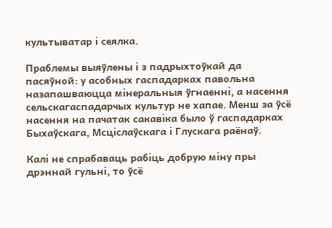культыватар і сеялка.

Праблемы выяўлены і з падрыхтоўкай да пасяўной: у асобных гаспадарках павольна назапашваюцца мінеральныя ўгнаенні, а насення сельскагаспадарчых культур не хапае. Менш за ўсё насення на пачатак сакавіка было ў гаспадарках Быхаўскага, Мсціслаўскага і Глускага раёнаў.

Калі не спрабаваць рабіць добрую міну пры дрэннай гульні, то ўсё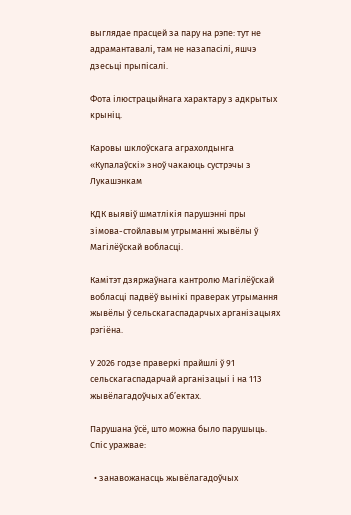выглядае прасцей за пару на рэпе: тут не адрамантавалі, там не назапасілі, яшчэ дзесьці прыпісалі.

Фота ілюстрацыйнага характару з адкрытых крыніц.

Каровы шклоўскага аграхолдынга «Купалаўскі» зноў чакаюць сустрэчы з Лукашэнкам

КДК выявіў шматлікія парушэнні пры зімова-стойлавым утрыманні жывёлы ў Магілёўскай вобласці.

Камітэт дзяржаўнага кантролю Магілёўскай вобласці падвёў вынікі праверак утрымання жывёлы ў сельскагаспадарчых арганізацыях рэгіёна.

У 2026 годзе праверкі прайшлі ў 91 сельскагаспадарчай арганізацыі і на 113 жывёлагадоўчых аб’ектах.

Парушана ўсё, што можна было парушыць. Спіс уражвае:

  • занавожанасць жывёлагадоўчых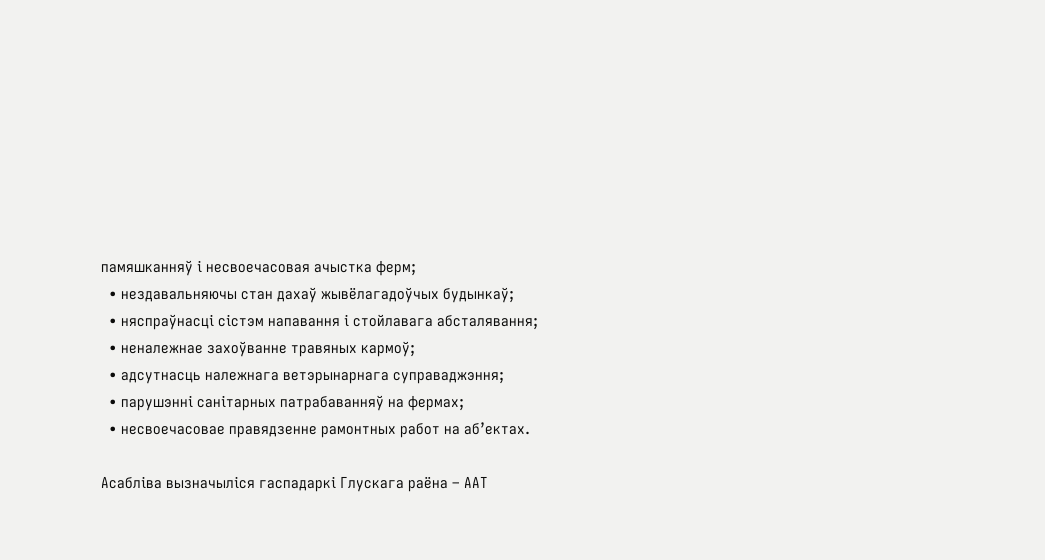памяшканняў і несвоечасовая ачыстка ферм;
  • нездавальняючы стан дахаў жывёлагадоўчых будынкаў;
  • няспраўнасці сістэм напавання і стойлавага абсталявання;
  • неналежнае захоўванне травяных кармоў;
  • адсутнасць належнага ветэрынарнага суправаджэння;
  • парушэнні санітарных патрабаванняў на фермах;
  • несвоечасовае правядзенне рамонтных работ на аб’ектах.

Асабліва вызначыліся гаспадаркі Глускага раёна – ААТ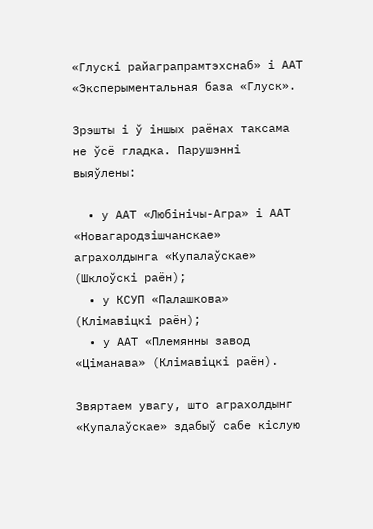«Глускі райаграпрамтэхснаб» і ААТ «Эксперыментальная база «Глуск».

Зрэшты і ў іншых раёнах таксама не ўсё гладка. Парушэнні выяўлены:

  • у ААТ «Любінічы-Агра» і ААТ «Новагародзішчанскае» аграхолдынга «Купалаўскае» (Шклоўскі раён);
  • у КСУП «Палашкова» (Клімавіцкі раён);
  • у ААТ «Племянны завод «Ціманава» (Клімавіцкі раён).

Звяртаем увагу, што аграхолдынг «Купалаўскае» здабыў сабе кіслую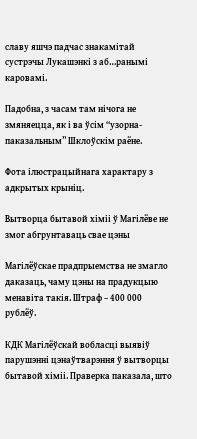славу яшчэ падчас знакамітай сустрэчы Лукашэнкі з аб…ранымі каровамі.

Падобна, з часам там нічога не змяняецца, як і ва ўсім “узорна-паказальным” Шклоўскім раёне.

Фота ілюстрацыйнага характару з адкрытых крыніц.

Вытворца бытавой хіміі ў Магілёве не змог абгрунтаваць свае цэны

Магілёўскае прадпрыемства не змагло даказаць, чаму цэны на прадукцыю менавіта такія. Штраф – 400 000 рублёў.

КДК Магілёўскай вобласці выявіў парушэнні цэнаўтварэння ў вытворцы бытавой хіміі. Праверка паказала, што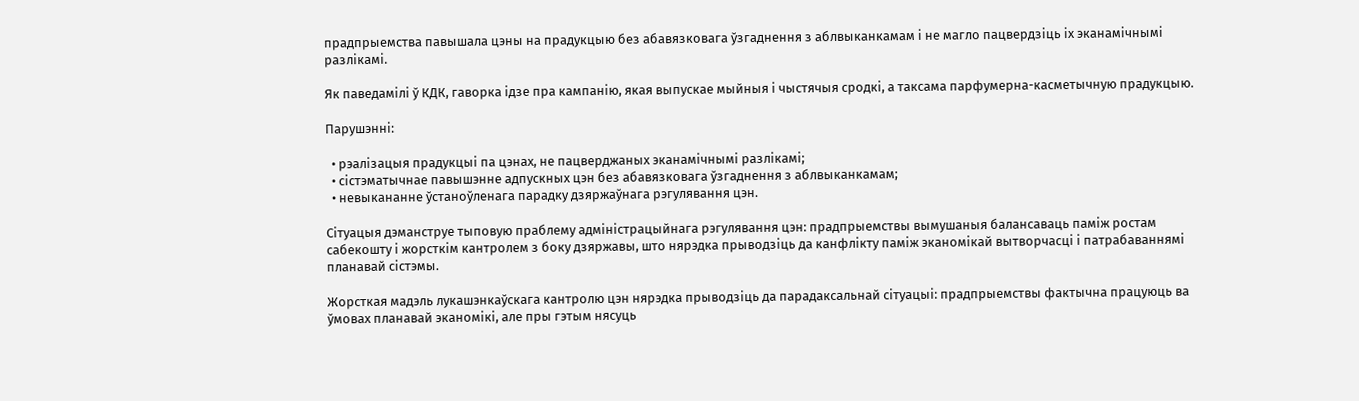прадпрыемства павышала цэны на прадукцыю без абавязковага ўзгаднення з аблвыканкамам і не магло пацвердзіць іх эканамічнымі разлікамі.

Як паведамілі ў КДК, гаворка ідзе пра кампанію, якая выпускае мыйныя і чыстячыя сродкі, а таксама парфумерна-касметычную прадукцыю.

Парушэнні:

  • рэалізацыя прадукцыі па цэнах, не пацверджаных эканамічнымі разлікамі;
  • сістэматычнае павышэнне адпускных цэн без абавязковага ўзгаднення з аблвыканкамам;
  • невыкананне ўстаноўленага парадку дзяржаўнага рэгулявання цэн.

Сітуацыя дэманструе тыповую праблему адміністрацыйнага рэгулявання цэн: прадпрыемствы вымушаныя балансаваць паміж ростам сабекошту і жорсткім кантролем з боку дзяржавы, што нярэдка прыводзіць да канфлікту паміж эканомікай вытворчасці і патрабаваннямі планавай сістэмы.

Жорсткая мадэль лукашэнкаўскага кантролю цэн нярэдка прыводзіць да парадаксальнай сітуацыі: прадпрыемствы фактычна працуюць ва ўмовах планавай эканомікі, але пры гэтым нясуць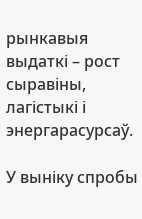рынкавыя выдаткі – рост сыравіны, лагістыкі і энергарасурсаў.

У выніку спробы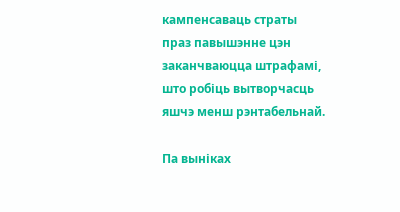кампенсаваць страты праз павышэнне цэн заканчваюцца штрафамі, што робіць вытворчасць яшчэ менш рэнтабельнай.

Па выніках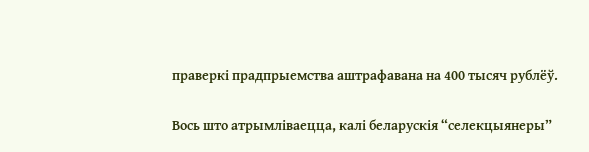праверкі прадпрыемства аштрафавана на 400 тысяч рублёў.

Вось што атрымліваецца, калі беларускія “селекцыянеры”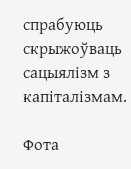спрабуюць скрыжоўваць сацыялізм з капіталізмам.

Фота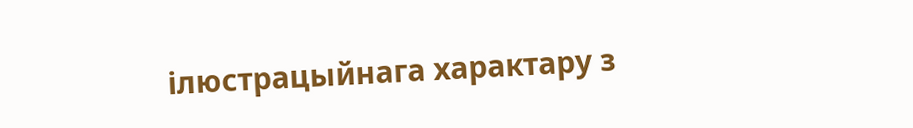ілюстрацыйнага характару з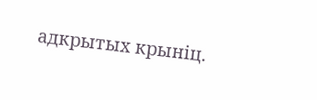адкрытых крыніц.